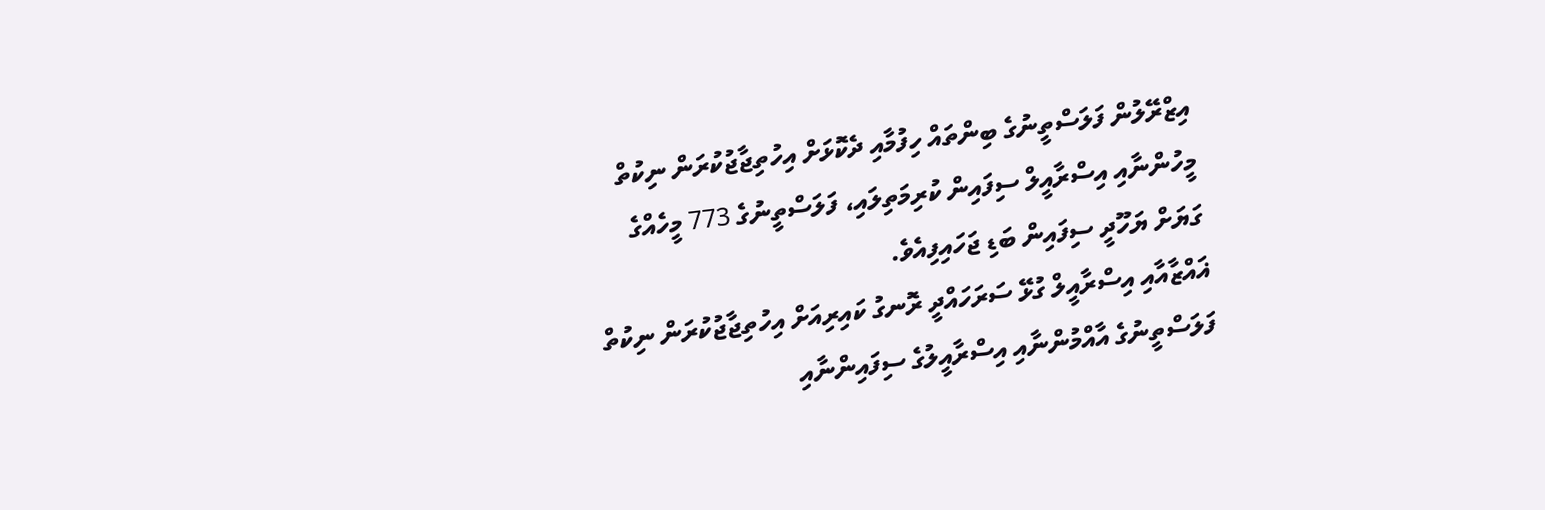އިޒްރޭލުން ފަލަސްތީނުގެ ބިންތައް ހިފުމާއި ދެކޮޅަށް އިހުތިޖާޖުކުރަން ނިކުތް މީހުންނާއި އިސްރާއީލް ސިފައިން ކުރިމަތިލައި، ފަލަސްތީނުގެ 773 މީހެއްގެ ގަޔަށް ޔަހޫދީ ސިފައިން ބަޑި ޖަހައިފިއެވެ.
ޣައްޒާއާއި އިސްރާއީލް ގުޅޭ ސަރަހައްދީ ރޮނގު ކައިރިއަށް އިހުތިޖާޖުކުރަން ނިކުތް ފަލަސްތީނުގެ އާއްމުންނާއި އިސްރާއީލުގެ ސިފައިންނާއި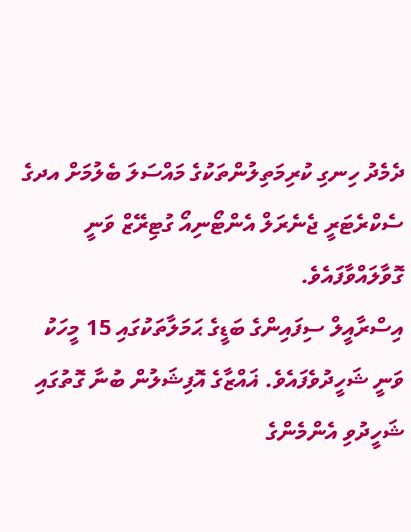ދެމެދު ހިނގި ކުރިމަތިލުންތަކުގެ މައްސަލަ ބެލުމަށް އދގެ ސެކްރެޓަރީ ޖެނެރަލް އެންޓޯނިއޯ ގުޓިރޭޒް ވަނީ ގޮވާލައްވާފައެވެ.
އިސްރާއީލް ސިފައިންގެ ބަޑީގެ ޙަމަލާތަކުގައި 15 މީހަކު ވަނީ ޝަހީދުވެފައެވެ. ޣައްޒާގެ އޮފިޝަލުން ބުނާ ގޮތުގައި ޝަހީދުވި އެންމެންގެ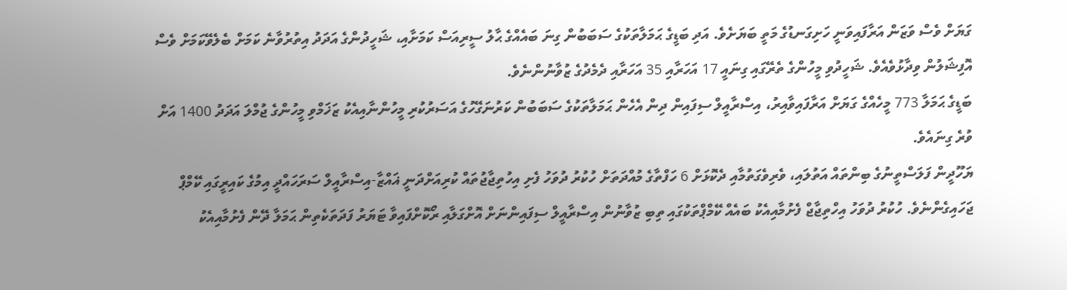ގަޔަށް ވެސް ވަޒަން އަރާފައިވަނީ ހަށިގަނޑުގެ މަތީ ބަޔަށެވެ. އަދި ބަޑީގެ ޙަމަލާތަކުގެ ސަބަބުން ގިނަ ބައެއްގެ ޙާލު ސީރިއަސް ކަމަށާއި، ޝަހީދުންގެ އަދަދު އިތުރުވާނެ ކަމަށް ބެލެވޭކަމަށް ވެސް އޮފިޝަލުން ވިދާޅުވެއެވެ. ޝަހީދުވި މީހުންގެ ތެރޭގައި ގިނައީ 17 އަހަރާއި 35 އަހަރާއި ދެމެދުގެ ޒުވާނުންނެވެ.
ބަޑީގެ ޙަމަލާ 773 މީހެއްގެ ގަޔަށް އަރާފައިވާއިރު، އިސްރާއީލް ސިފައިން ދިން އެހެން ޙަމަލާތަކުގެ ސަބަބުން ކަރުނަގޭހުގެ އަސަރުކުރި މީހުންނާއިއެކު ޒަޚަމްވި މީހުންގެ ޖުމްލަ އަދަދު 1400 އަށް ވުރެ ގިނައެވެ.
ޔަހޫދީން ފަލަސްތީނުގެ ބިންތައް އަތުލައި، ވެރިވެގަތުމާއި ދެކޮޅަށް 6 ހަފްތާގެ މުއްދަތަށް ހުކުރު ދުވަހު ފެށި އިހުތިޖާޖުތައް ކުރިއަށްދަނީ ޣައްޒާ-އިސްރާއީލް ސަރަހައްދީ އިމުގެ ކައިރީގައި ކޭމްޕް ޖަހައިގެންނެވެ. ހުކުރު ދުވަހު އިހްތިޖާޖް ފެށުމާއިއެކު ބައެއް ކޭމްޕްތަކުގައި ތިބި ޒުވާނުން އިސްރާއީލް ސިފައިންނަށް އޮށްގަލާއި ރޯކޮށްފައިވާ ޓަޔަރު ފަދަތަކެތިން ޙަމަލާ ދޭން ފެށުމާއިއެކު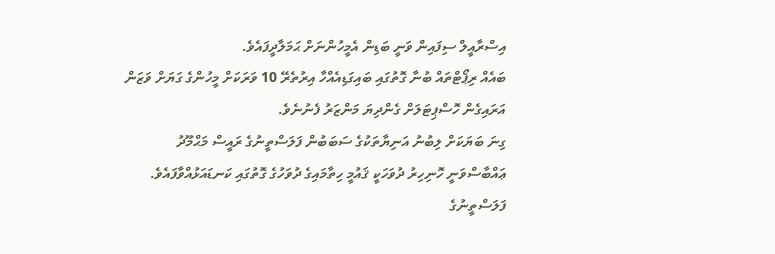އިސްރާއީލް ސިފައިން ވަނީ ބަޑިން އެމީހުންނަށް ޙަމަލާދީފައެވެ.
ބައެއް ރިޕޯޓްތައް ބުނާ ގޮތުގައި ބައިގަޑިއެއްހާ އިރުތެރޭ 10 ވަރަކަށް މީހުންގެ ގަޔަށް ވަޒަން އަރައިގެން ހޮސްޕިޓަލަށް ގެންދިޔަ މަންޒަރު ފެނުނެވެ.
ގިނަ ބަޔަކަށް ލިބުނު އަނިޔާތަކުގެ ސަބަބުން ފަލަސްތީނުގެ ރައީސް މަޙްމޫދު ޢައްބާސްވަނީ ހޮނިހިރު ދުވަހަކީ ޤައުމީ ހިތާމައިގެ ދުވަހުގެ ގޮތުގައި ކަނޑައަޅުއްވާފައެވެ.
ފަލަސްތީނުގެ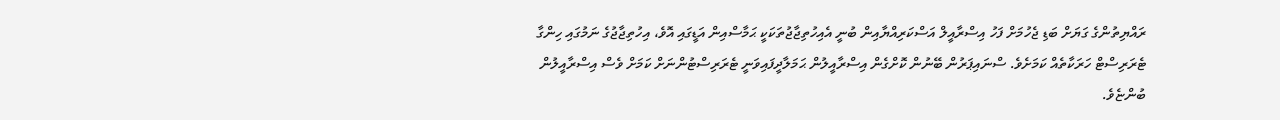ރައްޔިތުންގެ ގަޔަށް ބަޑި ޖެހުމަށް ފަހު އިސްރާއީލް އަސްކަރިއްޔާއިން ބުނީ އެއިހުތިޖާޖުތަކަކީ ޙަމާސްއިން އަޑީގައި އޮވެ، އިހުތިޖާޖުގެ ނަމުގައި ހިންގާ ޓެރަރިސްޓް ހަރަކާތެއް ކަމަށެވެ. ސްނައިޕަރުން ބޭނުން ކޮށްގެން އިސްރާއީލުން ޙަމަލާދީފައިވަނީ ޓެރަރިސްޓުންނަށް ކަމަށް ވެސް އިސްރާއީލުން ބުންޏެވެ.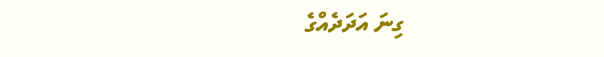ގިނަ އަދަދެއްގެ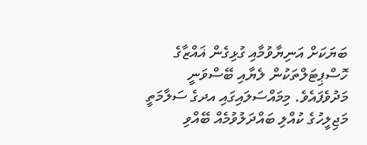ބަޔަކަށް އަނިޔާވުމާއި ގުޅިގެން ޣައްޒާގެ ހޮސްޕިޓަލްތަކުން ލެޔާއި ބޭސްވަނީ މަދުވެފައެވެ. މިމައްސަލައިގައި އދގެ ސަލާމަތީ މަޖިލީހުގެ ކުއްލި ބައްދަލުވުމެއް ބޭއްވި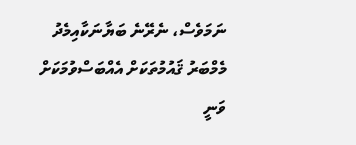ނަމަވެސް، ނެރޭނެ ބަޔާނަކާއިމެދު މެމްބަރު ޤައުމުތަކަށް އެއްބަސްވުމަކަށް ވަނީ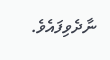ނާދެވިފައެވެ.